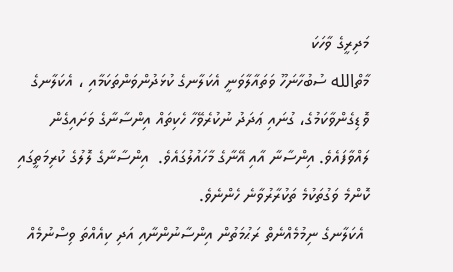މަދިރީގެ ވާހަކަ
މާތްالله ސުބުހާނަހޫ ވަތައާލާވަނީ އެކަލާނގެ ކުޅަދުންވަންތަކަމާއި ، އެކަލާނގެ ވޮޑިގެންވާކަމުގެ، ގުނައި ޢަދަދު ނުކުރެވޭހާ ހެކިތައް އިންސާނާގެ ވަށައިގެން ލައްވާފައެވެ. އިންސާނާ އާއި އޭނާގެ މާހައުލުގައެވެ.  އިންސާނާގެ ލޮލުގެ ކުރިމަތީގައި ކޮންމެ ވަގުތަކުމެ ތަކުރާރުވާނެ ހެންނެވެ.
 އެކަލާނގެ ނިމުމެއްނެތް ރަޙުމަތުން އިންސާނުންނާއި އަދި ކިއެއްތަ ވިސްނުމެއް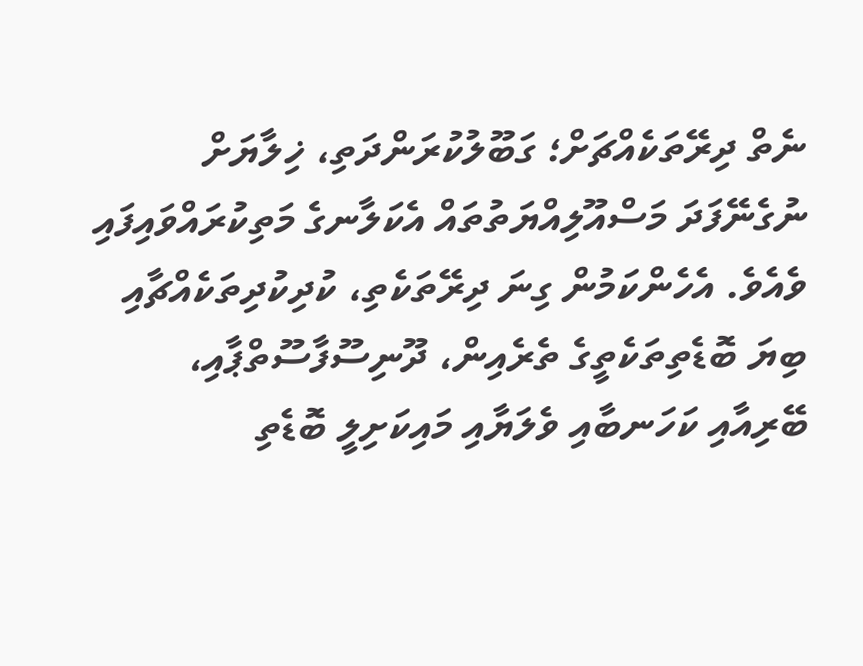ނެތް ދިރޭތަކެއްޗަށް؛ ގަބޫލުކުރަންދަތި، ޚިލާޔަށް ނުގެނޭފަދަ މަސްއޫލިއްޔަތުތައް އެކަލާނގެ މަތިކުރައްވައިފައި ވެއެވެ. އެހެންކަމުން ގިނަ ދިރޭތަކެތި، ކުދިކުދިތަކެއްޗާއި ބިޔަ ބޮޑެތިތަކެތީގެ ތެރެއިން، ދޫނިސޫފާސޫތްޕާއި، ބޭރިއާއި ކަހަނބާއި ވެލަޔާއި މައިކަށިލީ ބޮޑެތި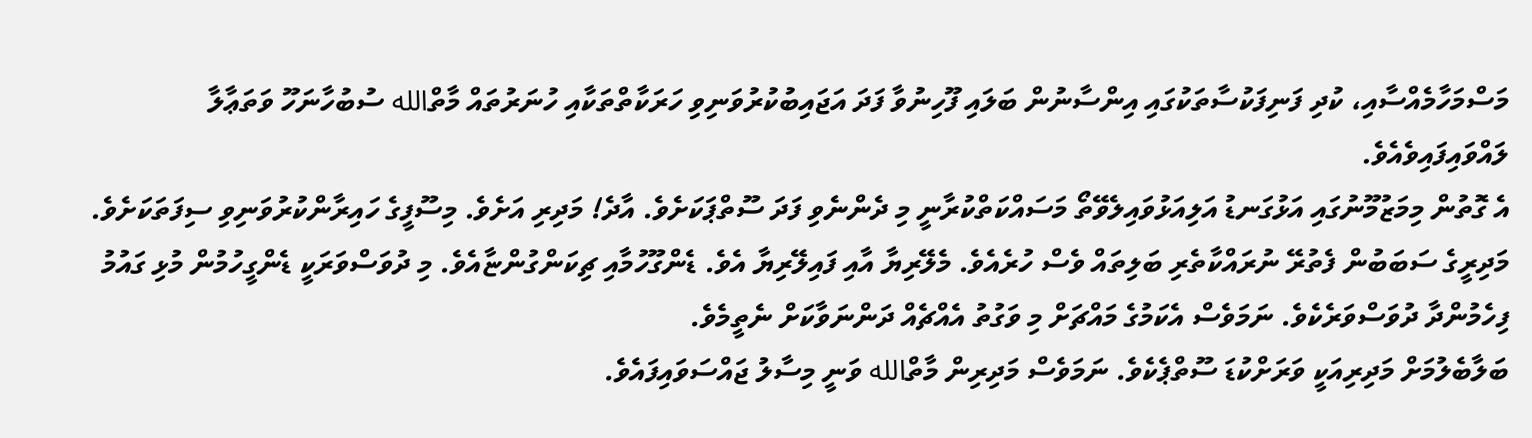މަސްމަހާމެއްސާއި، ކުދި ފަނިފަކުސާތަކުގައި އިންސާނުން ބަލައި ފޫހިނުވާ ފަދަ އަޖައިބުކުރުވަނިވި ހަރަކާތްތަކާއި ހުނަރުތައް މާތްالله ސުބުހާނަހޫ ވަތަޢާލާ ލައްވައިފައިވެއެވެ.
އެ ގޮތުން މިމަޒުމޫނުގައި އަޅުގަނޑު އަލިއަޅުވައިލެވޭތޯ މަސައްކަތްކުރާނީ މި ދެންނެވި ފަދަ ސޫތްޕަކަށެވެ. އާދެ! މަދިރި އަށެވެ. މިސޫފީގެ ހައިރާންކުރުވަނިވި ސިފަތަކަށެވެ. މަދިރީގެ ސަބަބުން ފެތުރޭ ނުރައްކާތެރި ބަލިތައް ވެސް ހުރެއެވެ. މެލޭރިޔާ އާއި ފައިލޭރިޔާ އެވެ. ޑެންގޫހުމާއި ޗިކަންގުންޏާއެވެ. މި ދުވަސްވަރަކީ ޑެންގީހުމުން މުޅި ގައުމު ފިހެމުންދާ ދުވަސްވަރެކެވެ. ނަމަވެސް އެކަމުގެ މައްޗަށް މި ވަގުތު އެއްޗެއް ދަންނަވާކަށް ނެތީމެވެ.
ބަލާބެލުމަށް މަދިރިއަކީ ވަރަށްކުޑަ ސޫތްޕެކެވެ. ނަމަވެސް މަދިރިން މާތްالله ވަނީ މިސާލު ޖައްސަވައިފައެވެ.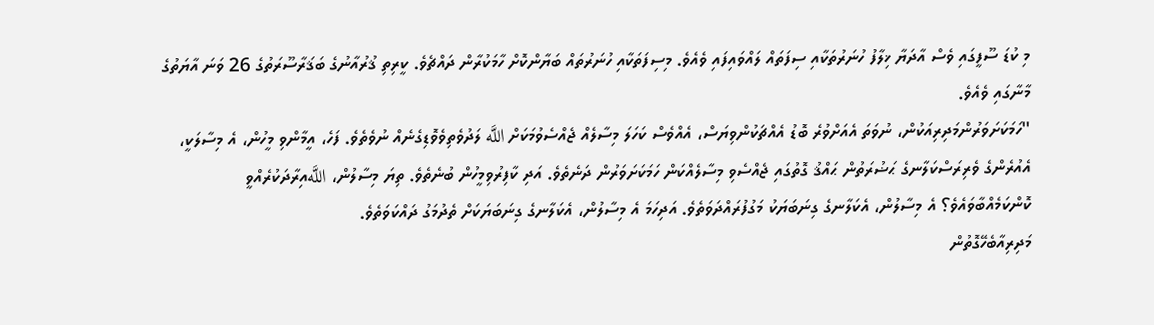މި ކުޑަ ސޫފީގައި ވެސް އާދަޔާ ޚިލާފު ހުނަރުތަކާއި ސިފަތައް ލައްވައިފައި ވެއެވެ. މިސިފަތަކާއި ހުނަރުތައް ބަޔާންކޮށް ހާމަކުރާން ދައްޗެވެ. ކީރިތި ޤުރުއާނުގެ ބަޤަރާސޫރަތުގެ 26 ވަނަ އާޔަތުގެ މާނާގައި ވެއެވެ.
''ހަމަކަށަވަރުންމަދިރިއަކުން، ނުވަތަ އެއަށްވުރެ ބޮޑު އެއްޗަކުންވިޔަސް، އެއްވެސް ކަހަލަ މިސާލެއް ޖެއްސެވުމަކަށް اللَّه ލަދުވެތިވެވޮޑިގެނެއް ނުވެތެވެ. ފަހެ، އީމާންވި މީހުން، އެ މިސާލަކީ، އެއުރެންގެ ވެރިރަސްކަލާނގެ ޙަޟުރަތުން ޙައްޤު ގޮތުގައި ޖެއްސެވި މިސާލެއްކަން ހަމަކަށަވަރުން ދަނެތެވެ. އަދި ކާފިރުވިމީހުން ބުނެތެވެ. ތިޔަ މިސާލުން، اللَّهއިރާދަކުރެއްވީ ކޮންކަމެއްބާވައެވެ؟ އެ މިސާލުން، އެކަލާނގެ ގިނަބަޔަކު މަގުފުރައްދަވަތެވެ. އަދިހަމަ އެ މިސާލުން، އެކަލާނގެ ގިނަބަޔަކަށް ތެދުމަގު ދައްކަވަތެވެ.
މަދިރިއާބެހޭގޮތުން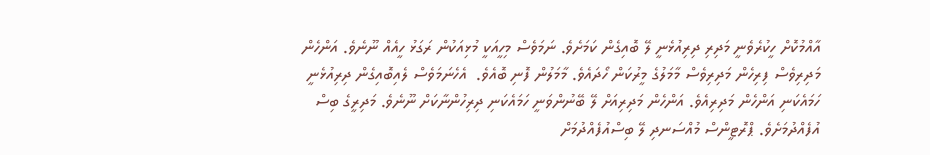އާއްމުކޮށް ހީކުރެވެނީ މަދިރި ދިރިއުޅެނީ ލޭ ބޮއިގެން ކަމަށެވެ. ނަމަވެސް މިހީއަކީ މުޅިއަކުން ރަގަޅު ހީއެއް ނޫނެވެ. އަންހެން މަދިރިވެސް ފިރިހެން މަދިރިވެސް މާމަލުގެ މީރުކަން ހޯދައެވެ. މާމަލުން ފޮނި ބޮއެވެ.  އެހެނަމަވެސް ލެއިބޮއިގެން ދިރިއުޅެނީ ހަމައެކަނި އަންހެން މަދިރިއެވެ. އަންހެން މަދިރިއަށް ލޭ ބޭނުންވަނީ ހަމައެކަނި ދިރިހުންނާކަށް ނޫނެވެ. މަދިރީގެ ބިސް އުފެއްދުމަށެވެ. ޕްރޮޓީންސް މުއްސަނދި ލޭ ބިސްއުފެއްދުމަށް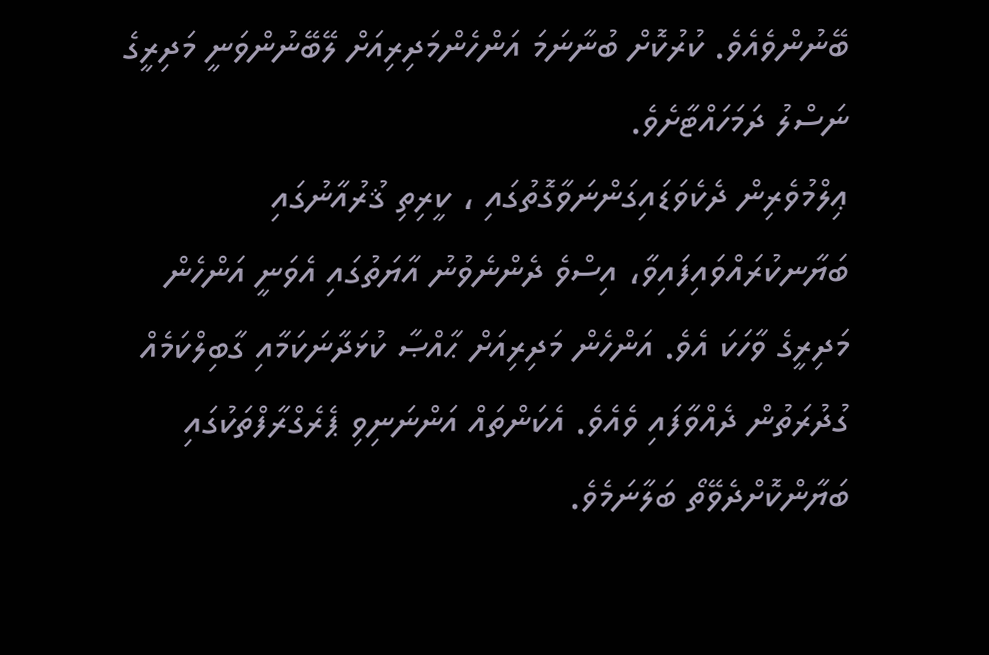ބޭނުންވެއެވެ. ކުރުކޮށް ބުނާނަމަ އަންހެންމަދިރިއަށް ލޭބޭނުންވަނީ މަދިރީގެ ނަސްލު ދަމަހައްޓާށެވެ.
ޢިލްމުވެރިން ދެކެވަޑައިގަންނަވާގޮތުގައި ، ކީރިތި ޤުރުއާނުގައި ބަޔާނކުރައްވައިފައިވާ، އިސްވެ ދެންނެވުނު އާޔަތުގައި އެވަނީ އަންހެން މަދިރީގެ ވާހަކަ އެވެ. އަންހެން މަދިރިއަށް ޙާއްޞާ ކުޅަދާނަކަމާއި ގާބިލްކަމެއް ގުދުރަތުން ދެއްވާފައި ވެއެވެ. އެކަންތައް އަންނަނިވި ޕެރެގްރާފްތަކުގައި ބަޔާންކޮށްދެވޭތޯ ބަލާނަމެވެ.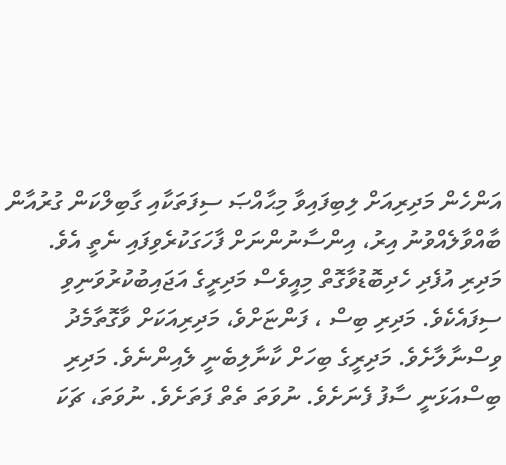އަންހެން މަދިރިއަށް ލިބިފައިވާ މިޙާއްޞަ ސިފަތަކާއި ގާބިލްކަން ގުރުއާން ބާއްވާލެއްވުނު އިރު، އިންސާނުންނަށް ފާހަގަކުރެވިފައި ނެތީ އެވެ.
މަދިރި އުފެދި ހެދިބޮޑުވާގޮތް މިއީވެސް މަދިރީގެ އަޖައިބުކުރުވަނިވި ސިފައެކެވެ. މަދިރި ބިސް ، ފަންޏަށްވެ، މަދިރިއަކަށް ވާގޮތާމެދު ވިސްނާލާށެވެ. މަދިރީގެ ބިހަށް ކާނާލިބެނީ ލެއިންނެވެ. މަދިރި ބިސްއަޅަނީ ސާފު ފެނަށެވެ. ނުވަތަ ތެތް ފަތަށެވެ. ނުވަތަ، ޗަކަ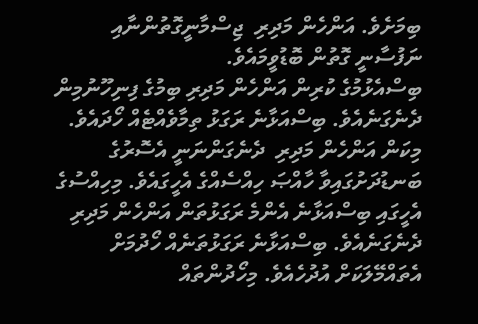ބިމަށެވެ. އަންހެން މަދިރި  ޖިސްމާނީގޮތުންނާއި ނަފުސާނީ ގޮތުން ބޮޑުވީމައެވެ.
ބިސްއެޅުމުގެ ކުރިން އަންހެން މަދިރި ބިމުގެ ފިނިހޫނުމިން ދެނެގަނެއެވެ. ބިސްއަޅާނެ ރަގަޅު ތިމާވެއްޓެއް ހޯދައެވެ. މިކަން އަންހެން މަދިރި  ދެނެގަންނަނީ އެސޮރުގެ  ބަނޑުދަށުގައިވާ ހާއްޞަ ހިއްސެއްގެ އެހީގައެވެ. މިހިއްސުގެ އެހީގައި ބިސްއަޅާނެ އެންމެ ރަގަޅުތަން އަންހެން މަދިރި ދެނެގަނެއެވެ. ބިސްއަޅާނެ ރަގަޅުތަނެއް ހޯދުމަށް އެތައްމޭލަކަށް އުދުހެއެވެ. މިހޯދުންތައް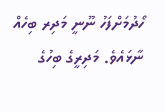ހޯދުމަށްފަހު ނޫނީ މަދިރ ބިހެއް ނާޅައެވެ. މަދިރީގެ ބިހުގެ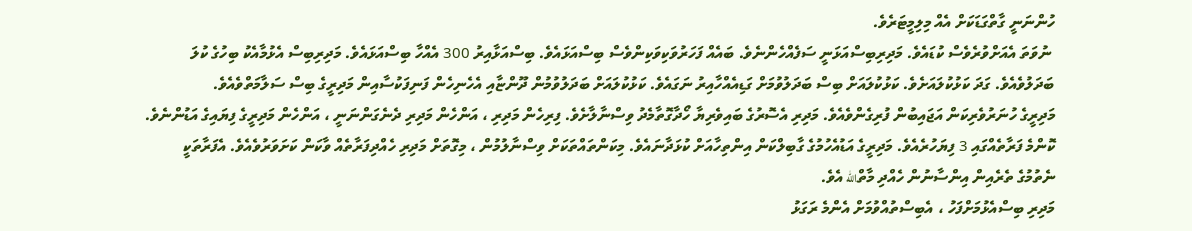ހުންނަނީ ގާތްގަޑަކަށް އެއް މިލިމީޓަރެވެ.
 ނުވަތަ އެއަށްވުރެވެސް ކުޑައެވެ. މަދިރިބިސްއަޅަނީ ސަފެއްހެންނެވެ. ބައެއް ފަހަރުވަކިވަކިންވެސް ބިސްއަޅައެވެ. ބިސްއަޅާއިރު 300 އެއްހާ ބިސްއަޅައެވެ. މަދިރިބިސް އެޅުމާއެކު ބިހުގެ ކުލަ ބަދަލުވެއެވެ. ގަދަ ކަޅުކުލައަށެވެ. ކަޅުކުލައަށް ބިސް ބަދަލުވުމަށް ގަޑިއެއްހާއިރު ނަގައެވެ. ކަޅުކުލައަށް ބަދަލުވުމުން ދޫންޏާއި އެހެނިހެން ފަނިފަކުސާއިން މަދިރީގެ ބިސް ސަލާމަތްވެއެވެ.
މަދިރީގެ ހުނަރުވެރިކަން އަޖައިބުން ފުރިގެންވެއެވެ. މަދިރި އެސޮރުގެ ބައިވެރިޔާ ހޯދާގޮތާމެދު ވިސްނާލާށެވެ. ފިރިހެން މަދިރި ، އަންހެން މަދިރި ދެނެގަންނަނީ ، އަންހެން މަދިރީގެ ފިޔައިގެ އަޑުންނެވެ. ކޮންމެ ފަރާތެއްގައި 3 ފިޔަހުރެއެވެ. މަދިރީގެ އަޑުއެހުމުގެ ގާބިލްކަން އިންތިހާއަށް ކުޅަދާނައެވެ. މިކަންތައްތަކަށް ވިސްނާލުމުން ، މިގޮތަށް މަދިރި ހެއްދިފަރާތެއް ވާކަން ކަށަވަރުވެއެވެ. އެފަރާތަކީ ނެތުމުގެ ތެރެއިން އިންސާނުން ހެއްދި މާތްالله އެވެ.
މަދިރި ބިސްއެޅުމަށްފަހު ، އެބިސްތުއްވުމަށް އެންމެ ރަގަޅު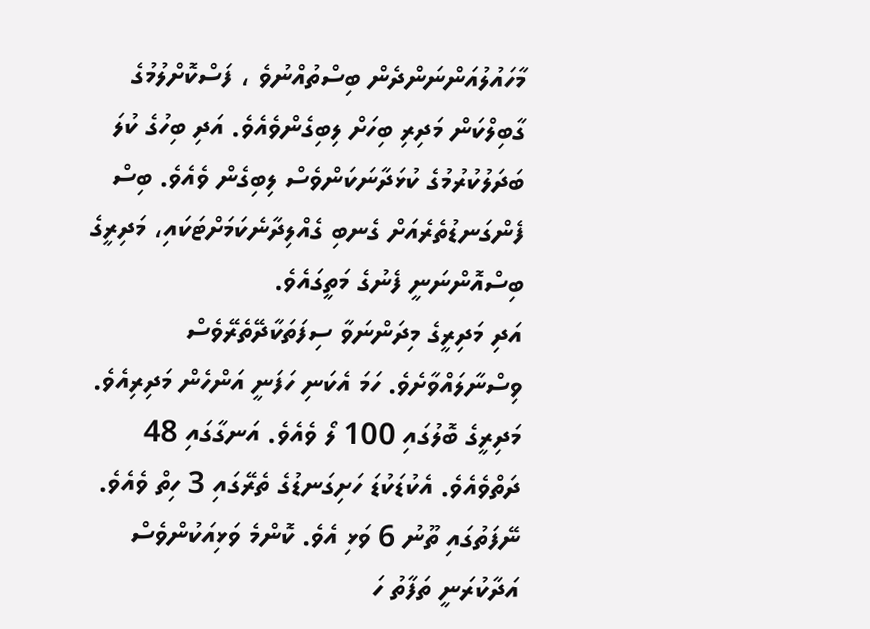މާހައުލުއަންނަންދެން ބިސްތުއްނުވެ ، ފަސްކޮށްލުމުގެ ގާބިލްކަން މަދިރި ބިހަށް ލިބިގެންވެއެވެ. އަދި ބިހުގެ ކުލަ ބަދަލުކުރުމުގެ ކުޅަދާނަކަންވެސް ލިބިގެން ވެއެވެ. ބިސް ފެންގަނޑުތެރެއަށް ގެނބި ގެއްލިދާނެކަމަށްޓަކައި، މަދިރީގެ ބިސްއޮންނަނީ ފެނުގެ މަތީގައެވެ.
އަދި މަދިރީގެ މިދަންނަވާ ސިފަތަކާދޭތެރޭވެސް ވިސްނާލައްވާށެވެ. ހަމަ އެކަނި ހަފަނީ އަންހެން މަދިރިއެވެ. މަދިރީގެ ބޮލުގައި 100 ލޯ ވެއެވެ. އަނގާގައި 48 ދަތްވެއެވެ. އެކުޑަކުޑަ ހަށިގަނޑުގެ ތެރޭގައި 3 ހިތް ވެއެވެ. ނޭފަތުގައި ތޫނު 6 ވަޅި އެވެ. ކޮންމެ ވަޅިއަކުންވެސް އަދާކުރަނީ ތަފާތު ހަ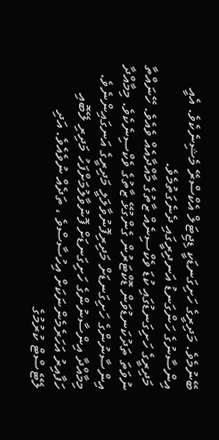ބޭނުމެވެ. މަދިރީގެ ހަށިގަނޑަކީ ޑިޖިޓަލް އެކްސްރޭ މެޝިނެކެވެ. އެއީ އިންސާނުގެ ހަންގަނޑު އަނދިރީގައި ދެނެގަތުމެވެ.
 މަދިރީގެ ހަށިގަނޑުގައި ކުޑަ ވެކްސިނެއް ޒާތުގެ މާއްދާއެއް ވެއެވެ. ހޭނައްތާ ނުވަތަ ތަދުކަނޑުވަން ޑޮކްޓަރުން ގެންގުޅޭ ޒާތުގެ ވެކްސިނެކެވެ. މިމާއްދާ އިންސާނުންގެ ހަށިގަނޑަށް މަދިރިފޮނުވާލަލީ މަދިރީގެ އަނގައިންނެވެ. މިމާއްދާ އިންސާނުންގެ ހަށިގަނޑަށް ފޮނުވާލުމަށްފަހު މަދިރި ލޭބޮއި ހަފާއިރު އަހަރެމެންނަކަށް އިހުސާސްވެ ، ތަދެއް ނުވެއެވެ. އަދި ލޭޓެސްޓް ކުރުމުގެ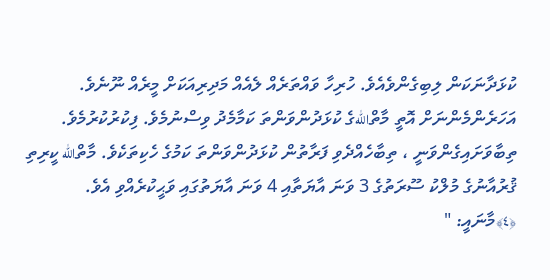ކުޅަދާނަކަން ލިބިގެންވެއެވެ. ހުރިހާ ވައްތަރެއް ލެއެއް މަދިރިއަކަށް މީރެއް ނޫނެވެ.
އަހަރެންމެންނަށް އޮތީ މާތްاللهގެ ކުޅަދުންވަންތަ ކަމާމެދު ވިސްނުމެވެ. ފިކުރުކުރުމެވެ. ތިބާވަށައިގެންވަނީ ، ތިބާހެއްދެވި ފަރާތުން ކުޅަދުންވަންތަ ކަމުގެ ހެކިތަކެވެ. މާތްالله ކީރިތި ޤުރުއާނުގެ މުލްކު ސޫރަތުގެ 3 ވަނަ އާޔަތާއި 4 ވަނަ އާޔަތުގައި ވަޙީކުރެއްވި އެވެ.
﴿٤﴾މާނައީ: "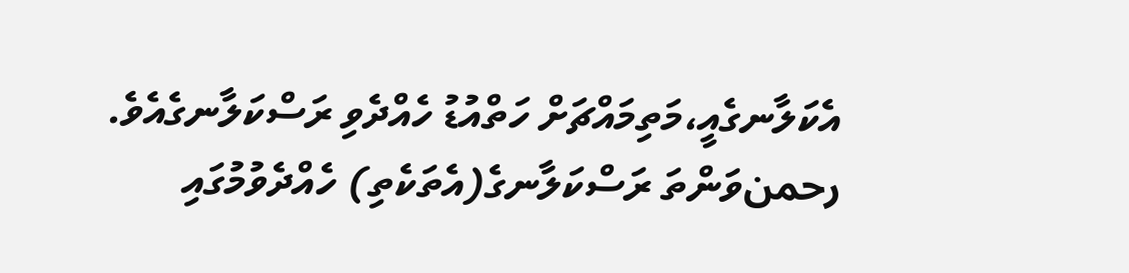އެކަލާނގެއީ،މަތިމައްޗަށް ހަތްއުޑު ހެއްދެވި ރަސްކަލާނގެއެވެ. رحمنވަންތަ ރަސްކަލާނގެ(އެތަކެތި) ހެއްދެވުމުގައި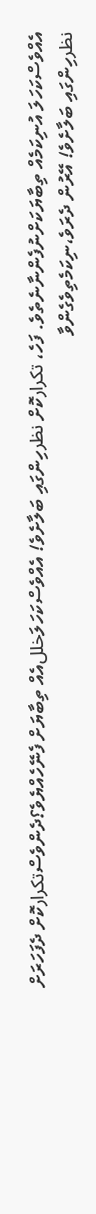އެއްވެސްކަހަލަ އުނިކަމެއް ތިބާޔަކަށްނުފެންނާނެތެވެ. ފަހެ، تكرارކޮށް نظرހިންގައި ބަލާށެވެ! އެއްވެސްކަހަލަخللއެއް ތިބާޔަށް ފެނޭހެއްޔެވެ؟ދެންވެސްتكرارކޮށް ދެފަހަރަށް نظرހިންގައި ބަލާށެވެ! އޭރުން ދެރަވެ،ނިކަމެތިވެގެންވާ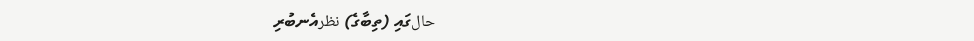حالގައި (ތިބާގެ) نظرއެނބުރި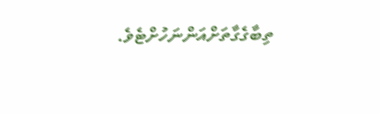ތިބާގެގާތަށްއަންނަހުށްޓެވެ.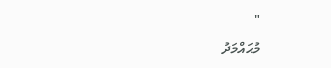"
މުޙައްމަދު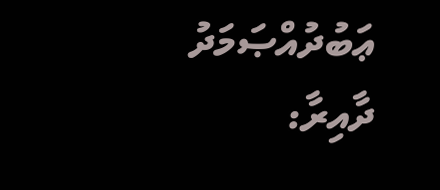ޢަބުދުއްޞަމަދު
ދާއިރާ: